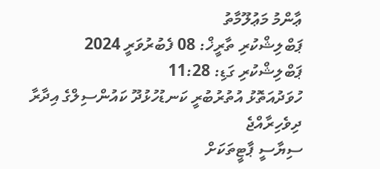ޢާންމު މަޢުލޫމާތު
ޕަބްލިޝްކުރި ތާރީޚް: 08 ފެބުރުވަރީ 2024
ޕަބްލިޝްކުރި ގަޑި: 11:28
ހުވަދުއަތޮޅު އުތުރުބުރީ ކަނޑުހުޅުދޫ ކައުންސިލްގެ އިދާރާ
ދިވެހިރާއްޖެ
ސިޔާސީ ޕާޓީތަކަށް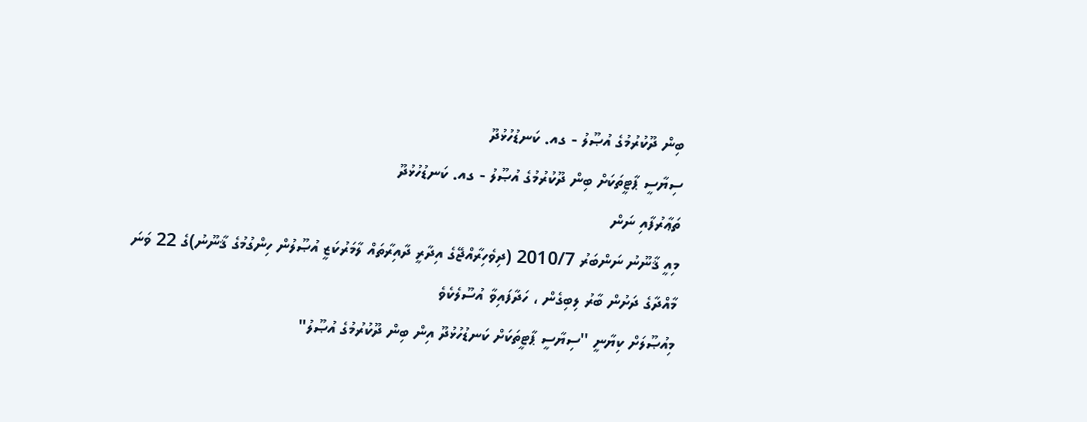ބިން ދޫކުރުމުގެ އުޞޫލު - ގއ. ކަނޑުހުޅުދޫ
ސިޔާސީ ޕާޓީތަކަށް ބިން ދޫކުރުމުގެ އުޞޫލު - ގއ. ކަނޑުހުޅުދޫ
ތަޢާރުފާއި ނަން
މިއީ ޤާނޫނު ނަންބަރު 2010/7 (ދިވެހިރާއްޖޭގެ އިދާރީ ދާއިރާތައް ލާމަރުކަޒީ އުޞޫލުން ހިންގުމުގެ ޤާނޫނު)ގެ 22 ވަނަ މާއްދާގެ ދަށުން ބާރު ލިބިގެން ، ހަދާފައިވާ އުސޫލެކެވެ
މިއުޞޫލަށް ކިޔާނީ ''ސިޔާސީ ޕާޓީތަކަށް ކަނޑުހުޅުދޫ އިން ބިން ދޫކުރުމުގެ އުޞޫލު"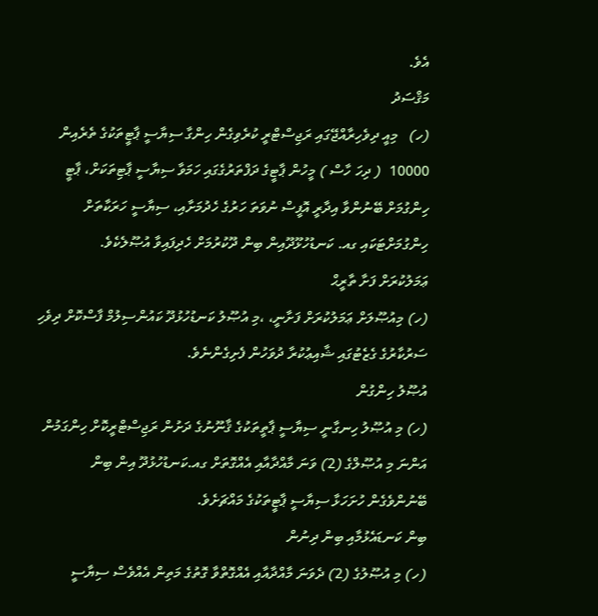އެވެ.
މަޤްސަދު
(ހ)   މިއީ ދިވެހިރާއްޖޭގައި ރަޖިސްޓްރީ ކުރެވިގެން ހިންގާ ސިޔާސީ ޕާޓީތަކުގެ ތެރެއިން 10000  ( ދިހަ ހާސް ) މީހުން ޕާޓީގެ ދަފްތަރުގެގައި ހަމަވާ ސިޔާސީ ޕާޓިތަކަށް، ޕާޓީ   ހިންގުމަށް ބޭނުންވާ އިދާރީ އޮފީސް ނުވަތަ ހަރުގެ ހެދުމަށާއި، ސިޔާސީ ހަރަކާތަށް ހިންގުމަށްޓަކައި ގއ. ކަނޑުހުޅޫދޫއިން ބިން ދޫކުރުމަށް ހެދިފައިވާ އުޞޫލެކެވެ.
ޢަމަލުކުރަށް ފަށާ ތާރީޙް
(ހ) މިއުޞޫލަށް ޢަމަލުކުރަށް ފަށާނީ، ،މި އުޞޫލު ކަނޑުހުޅުދޫ ކައުންސިލުމް ފާސްކޮށް ދިވެހި ސަރުކާރުގެ ގެޒެޓުގައި ޝާއިޢުކުރާ ދުވަހުން ފެށިގެންނެވެ.
އުޞޫލު ހިންގުން
(ހ) މި އުޞޫލު ހިނގާނީ ސިޔާސީ ޕާތީތަކުގެ ޤާނޫނުގެ ދަށުން ރަޖިސްޓްރީކޮށް ހިންގަމުން އަންނަ މި އުޞޫލްގެ (2) ވަނަ މާއްދާއާއި އެއްގޮތަށް ގއ.ކަނޑުހުޅުދޫ އިން ބިން ބޭނުންވެގެން ހުށަހަޅާ ސިޔާސީ ޕާޓީތަކުގެ މައްޗަށެވެ.
ބިން ކަނޑައެޅުމާއި ބިން ދިނުން
(ހ) މި އުޞޫލުގެ (2) ދެވަނަ މާއްދާއާއި އެއްގޮތްވާ ގޮތުގެ މަތިން އެއްވެސް ސިޔާސީ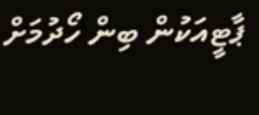ޕާޓީއަކުން ބިން ހޯދުމަށް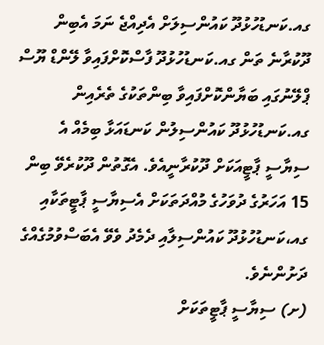ގއ.ކަނޑުހުޅުދޫ ކައުންސިލަށް އެދިއްޖެ ނަމަ އެބިން ދޫކުރާނެ ތަން ގއ.ކަނޑުހުޅުދޫ ފާސްކޮށްފައިވާ ލޭންޑް ޔޫސް ޕްލޭނުގައި ބަޔާންކޮށްފައިވާ ބިންތަކުގެ ތެރެއިން ގއ.ކަނޑުހުޅުދޫ ކައުންސިލުން ކަނޑައަޅާ ބިމެއް އެ ސިޔާސީ ޕާޓީއަކަށް ދޫކުރާނީއެވެ. އެގޮތުން ދޫކުރެވޭ ބިން 15 އަހަރުގެ ދުވަހުގެ މުއްދަތަކަށް އެސިޔާސީ ޕާޓީތަކާއި ގއ،ކަނޑުހުޅުދޫ ކައުންސިލާއި ދެމެދު ވެވޭ އެބަސްވުމުގެއްގެ ދަށުންނެވެ.
(ށ) ސިޔާސީ ޕާޓީތަކަށް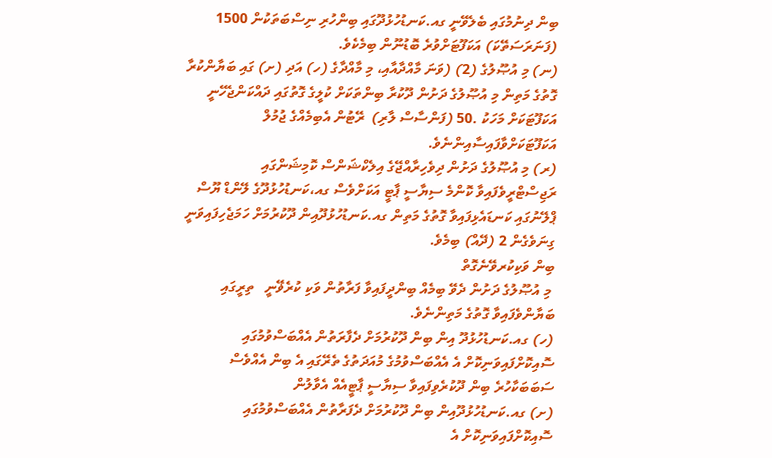ބިން ދިނުމުގައި ބެލެވޭނީ ގއ.ކަނޑުހުޅުދޫގައި ބިންހުރި ނިސްބަތަކުން 1500 (ފަނަރަސަތޭކަ) އަކަފޫޓަށްވުރެ ބޮޑުނޫން ބިމެކެވެ.
(ނ) މި އުޞޫލުގެ (2) (ވަނަ މާއްދާއާއި، މި މާއްދާގެ (ހ) އަދި (ށ) ގައި ބަޔާންކުރާ ގޮތުގެ މަތިން މި އުޞޫލުގެ ދަށުން ދޫކުރާ ބިންތަކަށް ކުލީގެ ގޮތުގައި ދައްކަންޖެހޭނީ އަކަފޫޓަކަށް މަހަކު .50 (ފަންސާސް ލާރި)  ރޭޓުން އެބިމެއްގެ ޖުމުލް އަކަފޫޓަކަށްވާފައިސާއިންނެވެ.
(ރ) މި އުޞޫލުގެ ދަށުން ދިވެހިރާއްޖޭގެ އިލެކްޝަންސް ކޮމިޝަންގައި ރަޖިސްޓްރީވެފައިވާ ކޮންމެ ސިޔާސީ ޕާޓީ އަކަށްވެސް ގއ،ކަނޑުހުޅުދޫގެ ލޭންޑް ޔޫސް ޕްލޭނުގައި ކަނޑައެޅިފައިވާ ގޮތުގެ މަތިން ގއ.ކަނޑުހުޅުދޫއިން ދޫކުރުމަށް ހަމަޖެހިފައިވަނީ ގިނަވެގެން 2 (ދޭއް) ބިމެވެ.
ބިން ވަކިކުރވޭނެގޮތް
 މި އުޞޫލުގެ ދަށުން ދެވޭ ބިމެއް ބިންދީފައިވާ ފަރާތުން ވަކި ކުރެޥޭނީ   ތިރީގައި ބަޔާންވެފައިވާ ގޮތުގެ މަތިންނެވެ.
(ހ) ގއ.ކަނޑުހުޅުދޫ އިން ބިން ދޫކުރުމަށް ދެފާރަތުން އެއްބަސްވުމުގައި ސޮއިކޮށްފައިވަނިކޮށް އެ އެއްބަސްވުމުގެ މުއަދަތުގެ ތެރޭގައި އެ ބިން އެއްވެސް ސަބަބަކާހުރެ ބިން ދޫކުރެވިފައިވާ ސިޔާސީ ޕާޓީއެއް އެވާލުން
(ށ) ގއ.ކަނޑުހުޅުދޫއިން ބިން ދޫކުރުމަށް ދެފަރާތުން އެއްބަސްވުމުގައި ސޮއިކޮށްފައިވަނިކޮށް އެ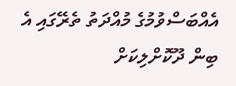އެއްބަސްވުމުގެ މުއްދަތު ތެރޭގައި އެ ބިން ދޫކޮށްލިކަށް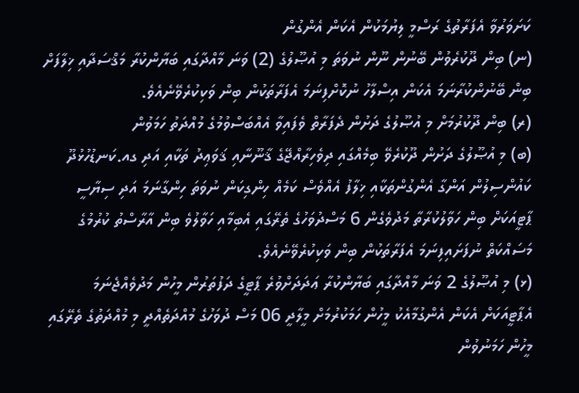ކަށަވަރުވާ އެފަރާތުގެ ރަސްމީ ލިޔުމަކުން އެކަން އެންގުން
(ނ) ބިން ދޫކުރެވުން ބޭނުން ނޫން ނުވަތަ މި އުޞޫލުގެ (2) ވަނަ މާއްދާގައި ބަޔާންކުރާ މަޤްސަދާއި ޚިލާފަށް ބިން ބޭނުންކުރާނަމަ އެކަން އިސްލާހު ނުކޮށްފިނަމަ އެފަރާތަކުން ބިން ވަކިކުރެވޭނެއެވެ.
(ރ) ބިން ދޫކުރުމަށް މި އުޞޫލުގެ ދަށުން ދެފަރާތް ވެފައިވާ އެއްބަސްވުމުގެ މުއްދަތު ހަމަވުން
(ބ) މި އުޞޫލުގެ ދަށުން ދޫކުރެވޭ ބިމެއްގައި ދިވެހިރާއްޖޭގެ ޤާނޫނާއި ޤަވަޢިދު ތަކާއި އަދި ގއ.ކަނޑުހުޅުދޫ ކައުންސިލުން އަންގާ އެންގުންތަކާއި ޚިލާފު އެއްވެސް ކަމެއް ހިންގިކަން ނުވަތަ ހިންގާނަމަ އަދި ސިޔާސީ ޕާޓީއަކަށް ބިން ހަވާލުކުރާތާ މަދުވެގެން 6 މަސްދުވަހުގެ ތެރޭގައި އެބިމާއި ހަވާލުވެ ބިން އާރާސްތު ކުރުމުގެ މަސައްކަތް ނުފަށައިފިނަމަ އެފަރާތަކުން ބިން ވަކިކުރެވޭނެއެވެ.
(ޅ) މި އުޞޫލުގެ 2 ވަނަ މާއްދާގައި ބަޔާންކުރާ ޢަދަދަށްވުރެ ޕާޓީގެ ދަފުތަރުން މީހުން މަދުވެއްޖެނަމަ އެޕާޓީއަކަށް އެކަން އެންގުމާއެކު މީހުން ހަމަކުރުމަށް މީލާދީ 06 މަސް ދުވަހުގެ މުއްދަތެއްދީ މި މުއްދަތުގެ ތެރޭގައި މީހުން ހަމަނުވުން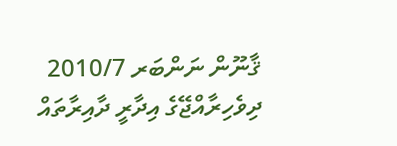ޤާނޫން ނަންބަރ 2010/7 ދިވެހިރާއްޖޭގެ އިދާރީ ދާއިރާތައް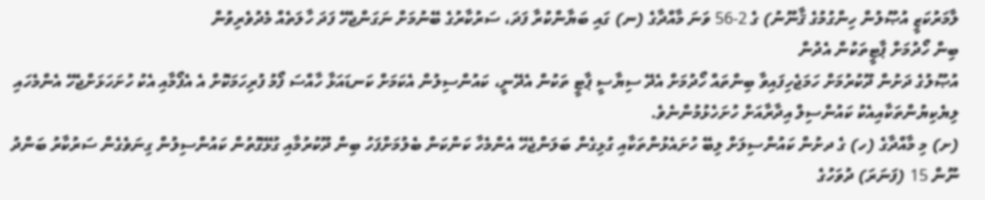ލާމަރުކަޒީ އުޞޫލުން ހިންގުމުގެ ޤާނޫނު) ގެ 2-56 ވަނަ މާއްދާގެ (ނ) ގައި ބަޔާންކުރާ ފަދަ، ސަރުކާރުގެ ބޭނުމަށް ނަގަންޖެހޭ ފަދަ ހާލަތެއް މެދުވެރިވުން
ބިން ހޯދުމަށް ޕާޓީތަކުން އެދުން
އުޞޫލުގެ ދަށުން ދޫކުރުމަށް ހަމަޖެހިފައިވާ ބިންތައް ހޯދުމަށް އެދޭ ސިޔާސީ ޕާޓީ ތަކުން އެދޭނީ، ކައުންސިލުން އެކަމަށް ކަނޑައަޅާ ހާއްސަ ފޯމު ފުރިހަމަކޮށް އެ އެފޯމާއި އެކު ހުށަހަޅަށްޖެހޭ އެންމެހައި ލިޔެކިޔުންތަކާއިއެކު ކައުންސިލް އިދާރާއަށް ހުށަހެޅުމުންނެވެ.
(ށ) މި މާއްދާގެ (ހ) ގެ ދށުން ކައުންސިލަށް ލިބޭ ހުށައެޅުންތަކާއި ގުޅިގެން ބަލަންޖެހޭ އެންމެހާ ކަންކަން ބެލުމަށްފަހު ބިން ދޫކުރުމާއި ގުޅޭގޮތުން ކައުންސިލުން ގިނަވެގެން ސަރުކާރު ބަންދު ނޫން 15 (ފަނަރަ) ދުވަހުގެ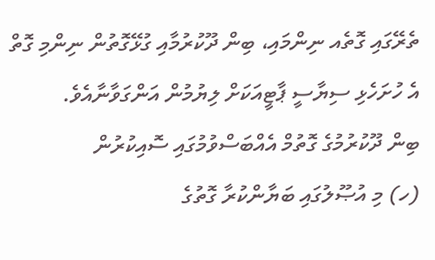ތެރޭގައި ގޮތެއ ނިންމައި، ބިން ދޫކުރުމާއި ގުޅޭގޮތުން ނިންމި ގޮތް އެ ހުށަހެޅި ސިޔާސީ ޕާޓީއަކަށް ލިޔުމުން އަންގަވާނާއެވެ.
ބިން ދޫކުރުމުގެ ގޮތުމް އެއްބަސްވުމުގައި ސޮއިކުރުން
(ހ) މި އުޞޫލުގައި ބަޔާންކުރާ ގޮތުގެ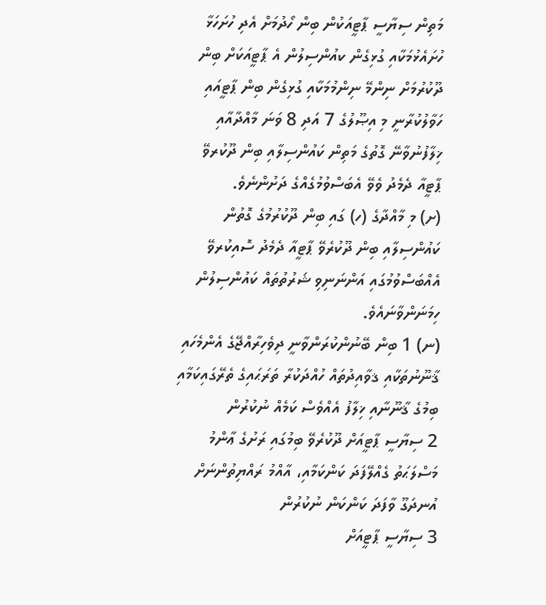މަތިން ސިޔާސީ ޕާޓީއަކުން ބިން ހޯދުމަށް އެދި ހުށަހަޅާ ހުށައެޅުމަކާއި ގުޅިގެން ކއުންސިލުން އެ ޕާޓީއަކަށް ބިން ދޫކުރުމަށް ނިންމޭ ނިންމުމަކާއި ގުޅިގެން ބިން ޕާޓީއައި ހަވާލުކުރާނީ މި އިޞޫލުގެ 7 އަދި 8 ވަނަ މާއްދާއާއި ޚިލާފުނުވާނޭ ގޮތުގެ މަތިން ކައުންސިލާއި ބިން ދޫކުރވޭ ޕާޓީއާ ދެމެދު ވެވޭ އެބަސްވުމުގެއްގެ ދަށުންނެވެ.
(ށ) މި މާއްދާގެ (ހ) ގައި ބިން ދޫކުރުމުގެ ގޮތުން ކައުންސިލާއި ބިން ދޫކުރެވޭ ޕާޓީއާ ދެމެދު ސޮއިކުރވޭ އެއްބަސްވުމުގައި އަންނަނިވި ޝަރުތުތައް ކައުންސިލުން ހިމަނަންވާނައެވެ.
(ނ) 1 ބިން ބޭނުންކުރަންވާނީ ދިވެހިރާއްޖޭގެ އެންމެހައި ޤާނޫނުތަކާއި ޤވާއިދުތައް ހުއްދަކުރާ ތަރަޙައިގެ ތެރޭގައިކަމާއި ބިމުގެ ޤާނޫނާއި ޚިލާފު އެއްވެސް ކަމެއް ނުކުރުން
2 ސިޔާސީ ޕާޓީއަށް ދޫކުރެވޭ ބިމުގައި ރަށުގެ ޢާންމު މަސްލަޙަތު ގެއްލޭފަދަ ކަންކަމާއި، އާއްމު ރައްޔިތުންނަށް އުނދަގޫ ވާފަދަ ކަންކަން ނުކުރުން
3 ސިޔާސީ ޕާޓީއަށް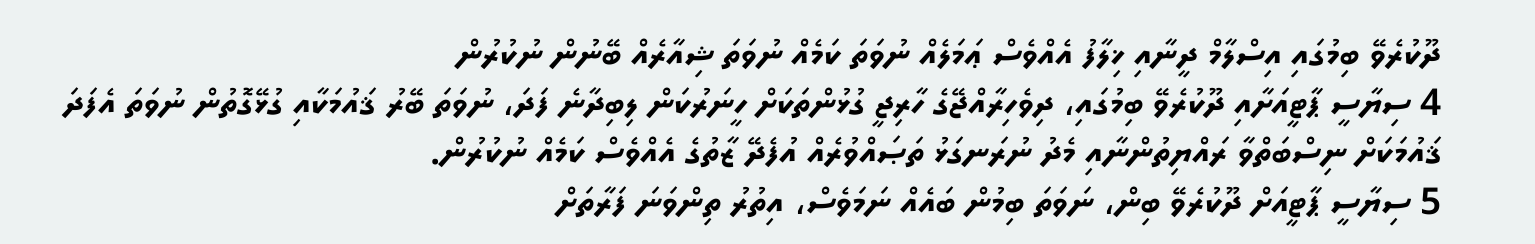ދޫކުރެވޭ ބިމުގައި އިސްލާމް ދީނާއި ޚިލާފު އެއްވެސް ޢަމަލެއް ނުވަތަ ކަމެއް ނުވަތަ ޝިއާރެއް ބޭނުން ނުކުރުން
4 ސިޔާސީ ޕާޓީއަށާއި ދޫކުރެވޭ ބިމުގައި، ދިވެހިރާއްޖޭގެ ހާރިޖީ ގުޅުންތަކަށް ހީނަރުކަން ލިބިދާނެ ފަދަ، ނުވަތަ ބޭރު ޤައުމަކާއި ގުޅޭގޮތުން ނުވަތަ އެފަދަ ޤައުމަކަށް ނިސްބަތްވާ ރައްޔިތުންނާއި މެދު ނުރަނގަޅު ތަޞައްވުރެއް އުފެދޭ ޒާތުގެ އެއްވެސް ކަމެއް ނުކުރުން.
5 ސިޔާސީ ޕާޓީއަށް ދޫކުރެވޭ ބިން، ނަވަތަ ބިމުން ބައެއް ނަމަވެސް، އިތުރު ތިންވަނަ ފަރާތަށް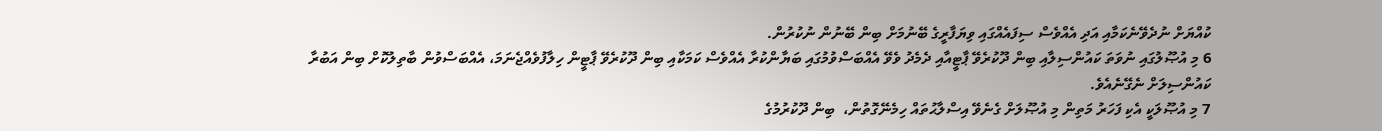ކުއްޔަށް ނުދެވޭނެކަމާއި އަދި އެއްވެސް ސިފައެއްގައި ވިޔަފާރީގެ ބޭނުމަށް ބިން ބޭނުން ނުކުރުން.
6 މި އުޞޫލުގައި ނުވަތަ ކައުންސިލާއި ބިން ދޫކުރެވޭ ޕާޓީއާއި ދެމެދު ވެވޭ އެއްބަސްވުމުގައި ބަޔާންކުރާ އެއްވެސް ކަމަކާއި ބިން ދޫކުރެވޭ ޕާޓީން ހިލާފުވެއްޖެނަމަ، އެއްބަސްވުން ބާތިލުކޮށް ބިން އަބުރާ ކައުންސިލަށް ނެގޭނެއެވެ.
7 މި އުޞޫލަކީ އެކި ފަހަރު މަތިން މި އުޞޫލަށް ގެނެވޭ އިސްލާޙުތައް ހިމެނޭގޮތުން،  ބިން ދޫކުރުމުގެ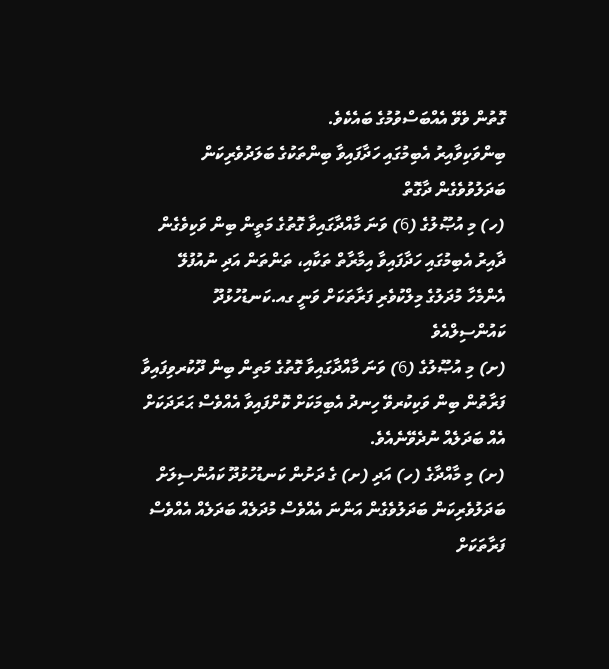ގޮތުން ވެވޭ އެއްބަސްވުމުގެ ބައެކެވެ.
ބިންވަކިވާއިރު އެބިމުގައި ހަދާފައިވާ ބިންތަކުގެ ބަލަދުވެރިކަން ބަދަލުވުވެގެން ދާގޮތް
(ހ) މި އުޞޫލުގެ (6) ވަނަ މާއްދާގައިވާ ގޮތުގެ މަތީން ބިން ވަކިވެގެން ދާއިރު އެބިމުގައި ހަދާފައިވާ އިމާރާތް ތަކާއި، ތަންތަން އަދި ނުއުފުލޭ އެންމެހާ މުދަލުގެ މިލްކުވެރި ފަރާތަކަށް ވަނީ ގއ.ކަނޑުހުޅުދޫ ކައުންސިލްއެވެ
(ށ) މި އުޞޫލުގެ (6) ވަނަ މާއްދާގައިވާ ގޮތުގެ މަތިން ބިން ދޫކުރވިފައިވާ ފަރާތުން ބިން ވަކިކުރވޭ ހިނދު އެބިމަކަށް ކޮށްފައިވާ އެއްވެސް ޙަރަދަކަށް އެއް ބަދަލެއް ނުދެވޭނެއެވެ.
(ށ) މި މާއްދާގެ (ހ) އަދި (ށ) ގެ ދަށުން ކަނޑުހުޅުދޫ ކައުންސިލަށް ބަދަލުވެރިކަން ބަދަލުވެގެން އަންނަ އެއްވެސް މުދަލެއް ބަދަލެއް އެއްވެސް ފަރާތަކަށް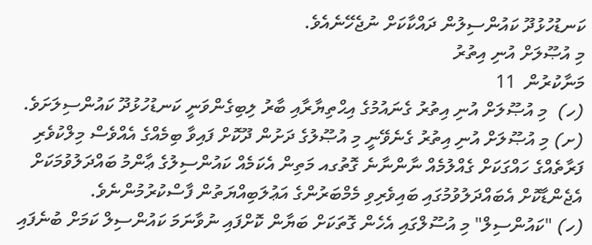ކަނޑުހުޅުދޫ ކައުންސިލުން ދައްކާކަށް ނުޖެހޭނެއެވެ.
މި އުޞޫލަށް އުނި އިތުރު
މަނާކުރުން  11
(ހ)  މި އުޞޫލަށް އުނި އިތުރު ގެނައުމުގެ އިޙްތިޔާރާއި ބާރު ލިބިގެންވަނީ ކަނޑުހުޅުދޫ ކައުންސިލަށަވެ.
(ށ) މި އުޞޫލަށް އުނި އިތުރު ގެނެވޭނީ މި އުޞޫލުގެ ދަށުން ދޫކޮށް ފައިވާ ބިމެއްގެ އެއްވެސް މިލްކުވެރި ފަރާތެއްގެ ހައްގަކަށް ގެއްލުމެއް ނާންނާނެ ގޮތުގއ މަތިން އެކަމެއް ކައުންސިލުގެ ޢާންމު ބައްދަލުވުމަކަށް އެޖެންޑާކޮށް އެބައްދަލުވުމުގައި ބައިވެރިވި މެމްބަރުންގެ އަޢުލަބިއްޔަތުން ފާސްކުރުމުންނެވެ.
(ހ) "ކައުންސިލް" މި އުސޫލްގައި އެހެން ގޮތަކަށް ބަޔާން ކޮށްފައި ނުވާނަމަ ކައުންސިލް ކަމަށް ބުނެފައި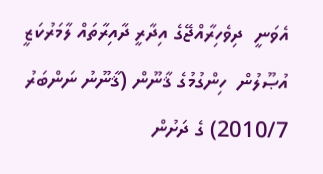އެވަނީ  ދިވެހިރާއްޖޭގެ އިދާރީ ދާއިރާތައް ލާމަރުކަޒީ އުޞޫލުން  ހިންގުމުގެ ޤާނޫން (ޤާނޫނު ނަންބަރު 2010/7) ގެ ދަށުން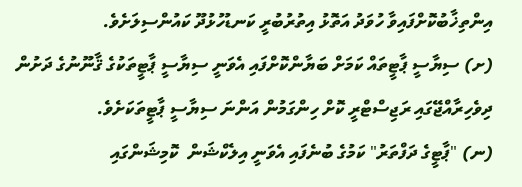އިންތިޚާބުކޮށްފައިވާ ހުވަދު އަތޮޅު އިތުރުބުރީ ކަނޑުހުޅުދޫ ކައުންސިލަށެވެ.
(ށ) ސިޔާސީ ޕާޓީތައް ކަމަށް ބަޔާންކޮށްފައި އެވަނީ ސިޔާސީ ޕާޓީތަކުގެ ޤާނޫނުގެ ދަށުން ދިވެހިރާއްޖޭގައި ރަޖިސްޓްރީ ކޮށް ހިންގަމުން އަންނަ ސިޔާސީ ޕާޓީތަކަށެވެ.
(ނ) "ޕާޓީގެ ދަފްތަރު" ކަމުގެ ބުނެފައި އެވަނީ އިލެކްޝަން  ކޮމިޝަންގައި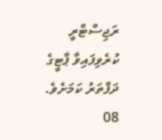ރަޖިސްޓްރީ ކުރެވިފައިވާ ޕާޓީގެ ދަފްތަރު ކަމަށެވެ.
08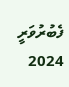ފެބުރުވަރީ 2024